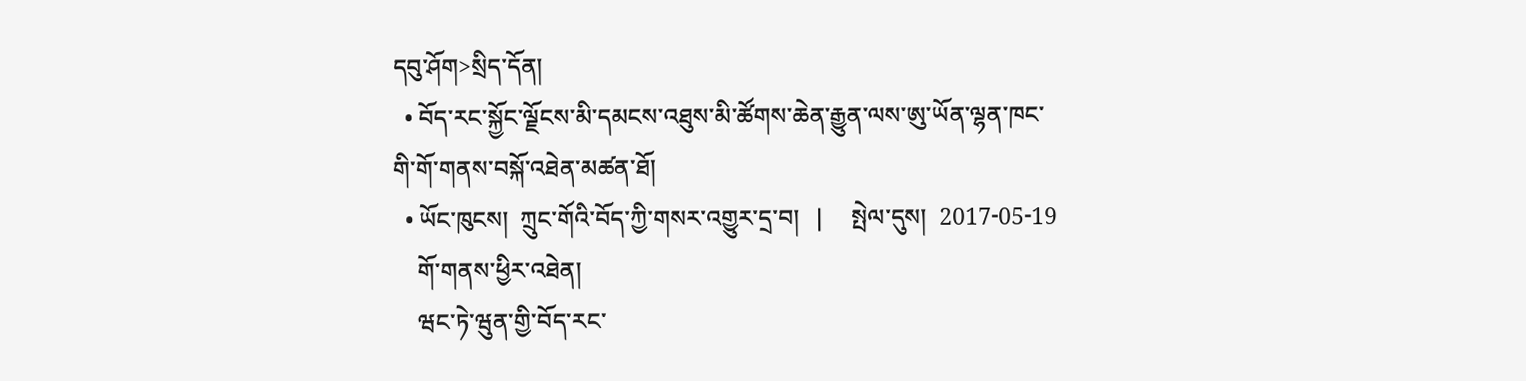དབུ་ཤོག>སྲིད་དོན།
  • བོད་རང་སྐྱོང་ལྗོངས་མི་དམངས་འཐུས་མི་ཚོགས་ཆེན་རྒྱུན་ལས་ཨུ་ཡོན་ལྷན་ཁང་གི་གོ་གནས་བསྐོ་འཐེན་མཚན་ཐོ།
  • ཡོང་ཁུངས།  ཀྲུང་གོའི་བོད་ཀྱི་གསར་འགྱུར་དྲ་བ།   |     སྤེལ་དུས།  2017-05-19
    གོ་གནས་ཕྱིར་འཐེན།
    ཝང་ཏེ་ཝུན་གྱི་བོད་རང་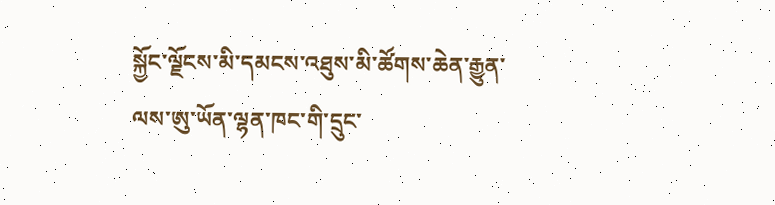སྐྱོང་ལྗོངས་མི་དམངས་འཐུས་མི་ཚོགས་ཆེན་རྒྱུན་ལས་ཨུ་ཡོན་ལྷན་ཁང་གི་དྲུང་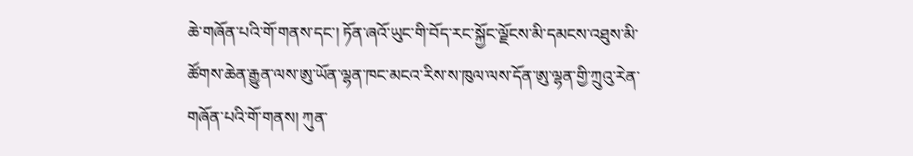ཆེ་གཞོན་པའི་གོ་གནས་དང་། ཏོན་ཞའོ་ཡུང་གི་བོད་རང་སྐྱོང་ལྗོངས་མི་དམངས་འཐུས་མི་ཚོགས་ཆེན་རྒྱུན་ལས་ཨུ་ཡོན་ལྷན་ཁང་མངའ་རིས་ས་ཁུལ་ལས་དོན་ཨུ་ལྷན་གྱི་ཀྲུའུ་རེན་གཞོན་པའི་གོ་གནས། ཀུན་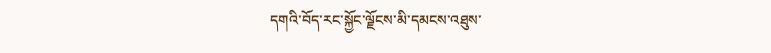དགའི་བོད་རང་སྐྱོང་ལྗོངས་མི་དམངས་འཐུས་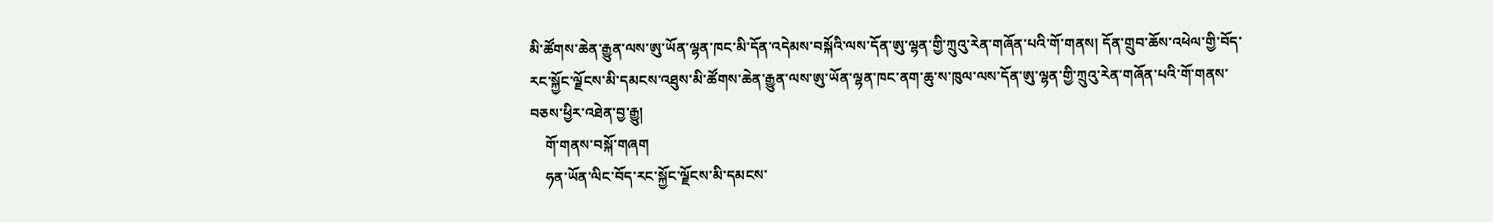མི་ཚོགས་ཆེན་རྒྱུན་ལས་ཨུ་ཡོན་ལྷན་ཁང་མི་དོན་འདེམས་བསྐོའི་ལས་དོན་ཨུ་ལྷན་གྱི་ཀྲུའུ་རེན་གཞོན་པའི་གོ་གནས། དོན་གྲུབ་ཆོས་འཕེལ་གྱི་བོད་རང་སྐྱོང་ལྗོངས་མི་དམངས་འཐུས་མི་ཚོགས་ཆེན་རྒྱུན་ལས་ཨུ་ཡོན་ལྷན་ཁང་ནག་ཆུ་ས་ཁུལ་ལས་དོན་ཨུ་ལྷན་གྱི་ཀྲུའུ་རེན་གཞོན་པའི་གོ་གནས་བཅས་ཕྱིར་འཐེན་བྱ་རྒྱུ།
    གོ་གནས་བསྐོ་གཞག
    ཧན་ཡོན་ལིང་བོད་རང་སྐྱོང་ལྗོངས་མི་དམངས་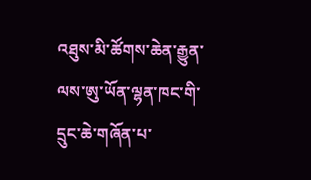འཐུས་མི་ཚོགས་ཆེན་རྒྱུན་ལས་ཨུ་ཡོན་ལྷན་ཁང་གི་དྲུང་ཆེ་གཞོན་པ་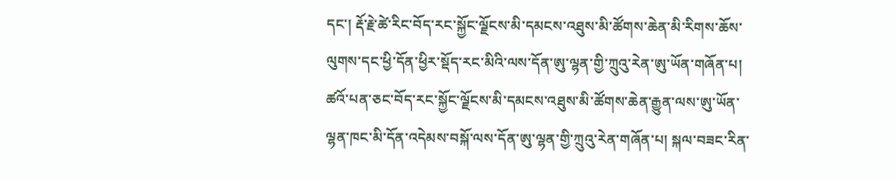དང་། རྡོ་རྗེ་ཚེ་རིང་བོད་རང་སྐྱོང་ལྗོངས་མི་དམངས་འཐུས་མི་ཚོགས་ཆེན་མི་རིགས་ཆོས་ལུགས་དང་ཕྱི་དོན་ཕྱིར་སྡོད་རང་མིའི་ལས་དོན་ཨུ་ལྷན་གྱི་ཀྲུའུ་རེན་ཨུ་ཡོན་གཞོན་པ། ཚའོ་པན་ཅང་བོད་རང་སྐྱོང་ལྗོངས་མི་དམངས་འཐུས་མི་ཚོགས་ཆེན་རྒྱུན་ལས་ཨུ་ཡོན་ལྷན་ཁང་མི་དོན་འདེམས་བསྐོ་ལས་དོན་ཨུ་ལྷན་གྱི་ཀྲུའུ་རེན་གཞོན་པ། སྐལ་བཟང་རིན་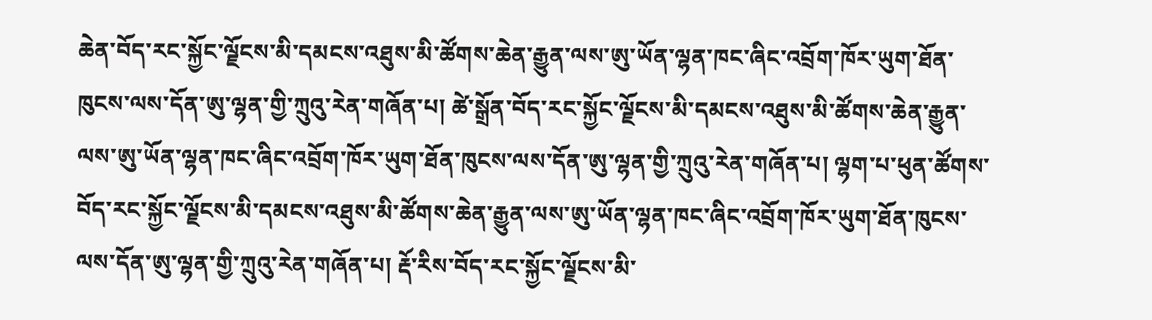ཆེན་བོད་རང་སྐྱོང་ལྗོངས་མི་དམངས་འཐུས་མི་ཚོགས་ཆེན་རྒྱུན་ལས་ཨུ་ཡོན་ལྷན་ཁང་ཞིང་འབྲོག་ཁོར་ཡུག་ཐོན་ཁུངས་ལས་དོན་ཨུ་ལྷན་གྱི་ཀྲུའུ་རེན་གཞོན་པ། ཚེ་སྒྲོན་བོད་རང་སྐྱོང་ལྗོངས་མི་དམངས་འཐུས་མི་ཚོགས་ཆེན་རྒྱུན་ལས་ཨུ་ཡོན་ལྷན་ཁང་ཞིང་འབྲོག་ཁོར་ཡུག་ཐོན་ཁུངས་ལས་དོན་ཨུ་ལྷན་གྱི་ཀྲུའུ་རེན་གཞོན་པ། ལྷག་པ་ཕུན་ཚོགས་བོད་རང་སྐྱོང་ལྗོངས་མི་དམངས་འཐུས་མི་ཚོགས་ཆེན་རྒྱུན་ལས་ཨུ་ཡོན་ལྷན་ཁང་ཞིང་འབྲོག་ཁོར་ཡུག་ཐོན་ཁུངས་ལས་དོན་ཨུ་ལྷན་གྱི་ཀྲུའུ་རེན་གཞོན་པ། རྡོ་རིས་བོད་རང་སྐྱོང་ལྗོངས་མི་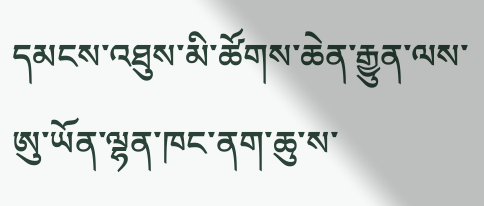དམངས་འཐུས་མི་ཚོགས་ཆེན་རྒྱུན་ལས་ཨུ་ཡོན་ལྷན་ཁང་ནག་ཆུ་ས་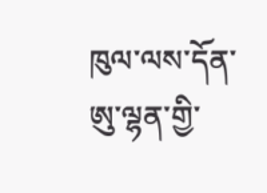ཁུལ་ལས་དོན་ཨུ་ལྷན་གྱི་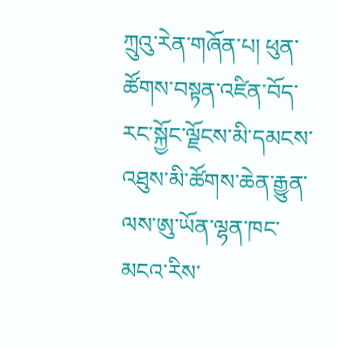ཀྲུའུ་རེན་གཞོན་པ། ཕུན་ཚོགས་བསྟན་འཛིན་བོད་རང་སྐྱོང་ལྗོངས་མི་དམངས་འཐུས་མི་ཚོགས་ཆེན་རྒྱུན་ལས་ཨུ་ཡོན་ལྷན་ཁང་མངའ་རིས་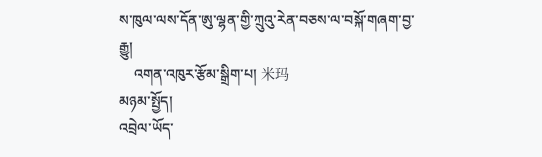ས་ཁུལ་ལས་དོན་ཨུ་ལྷན་གྱི་ཀྲུའུ་རེན་བཅས་ལ་བསྐོ་གཞག་བྱ་རྒྱུ།
    འགན་འཁུར་རྩོམ་སྒྲིག་པ། 米玛
མཉམ་སྤྱོད།
འབྲེལ་ཡོད་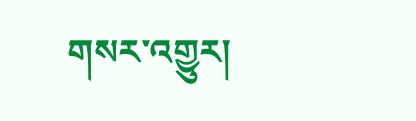གསར་འགྱུར།